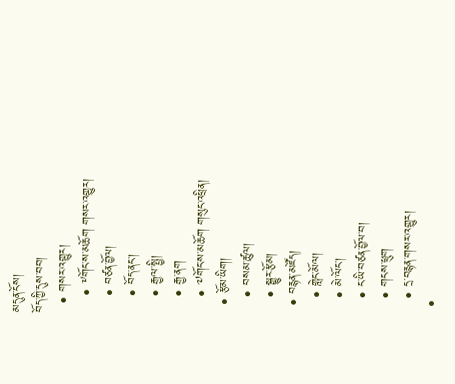མདུན་ངོས།
བོད་ཀྱི་དུས་བབ།
  • གསར་འགྱུར།
    • ༸གོང་ས་མཆོག གསར་འགྱུར།
    • བཙན་བྱོལ།
    • བོད་ནང་།
    • རྒྱལ་སྤྱི།
    • རྒྱ་ནག
    • ༧གོང་ས་མཆོག གསུང་འཕྲིན།
  • རྩོམ་ཡིག།
    • བསམ་ཚུལ།
    • སྒྱུར་རྩོམ།
  • བརྙན་མཛོད།
    • གླེང་མོལ།
    • མེ་ལོང་།
    • ང་ཡི་བཙན་བྱོལ་བ།
    • གངས་ཕྲུག
    • དྲ་བརྙན་གསར་འགྱུར།
  •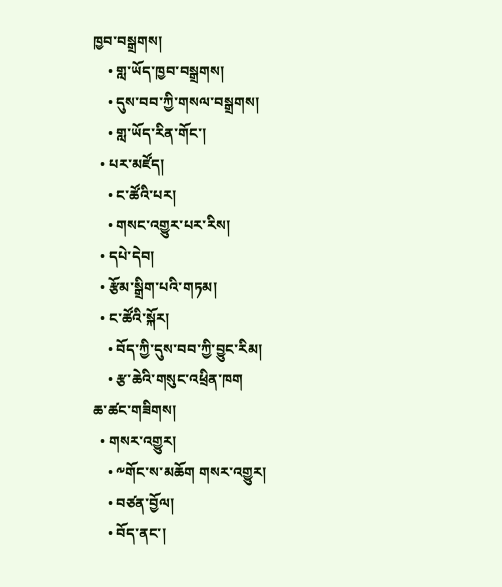ཁྱབ་བསྒྲགས།
    • གླ་ཡོད་ཁྱབ་བསྒྲགས།
    • དུས་བབ་ཀྱི་གསལ་བསྒྲགས།
    • གླ་ཡོད་རིན་གོང་།
  • པར་མཛོད།
    • ང་ཚོའི་པར།
    • གསང་འགྱུར་པར་རིས།
  • དཔེ་དེབ།
  • རྩོམ་སྒྲིག་པའི་གཏམ།
  • ང་ཚོའི་སྐོར།
    • བོད་ཀྱི་དུས་བབ་ཀྱི་བྱུང་རིམ།
    • རྩ་ཆེའི་གསུང་འཕྲིན་ཁག
ཆ་ཚང་གཟིགས།
  • གསར་འགྱུར།
    • ༸གོང་ས་མཆོག གསར་འགྱུར།
    • བཙན་བྱོལ།
    • བོད་ནང་།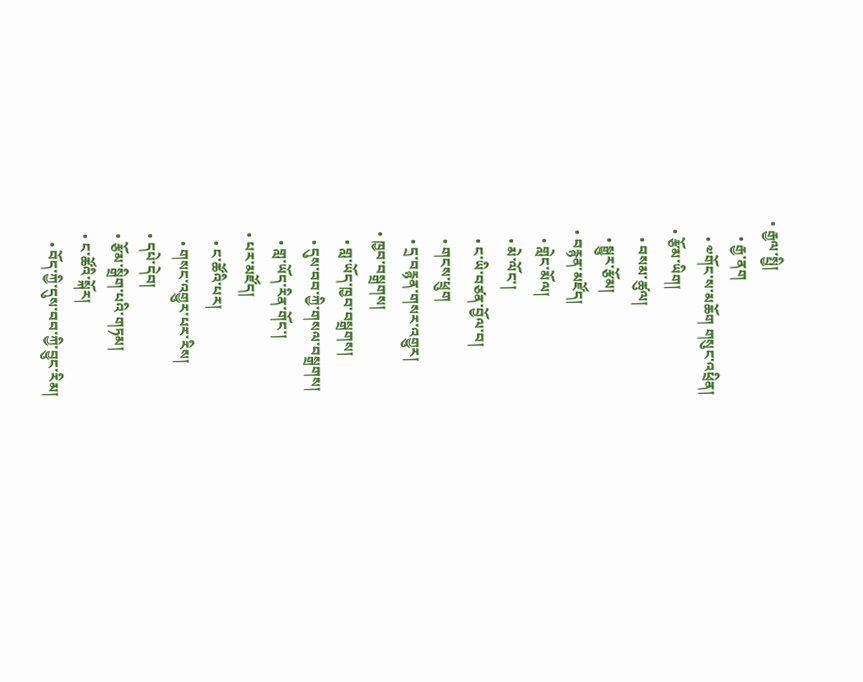• རྒྱལ་སྤྱི།
    • རྒྱ་ནག
    • ༧གོང་ས་མཆོག གསུང་འཕྲིན།
  • རྩོམ་ཡིག།
    • བསམ་ཚུལ།
    • སྒྱུར་རྩོམ།
  • བརྙན་མཛོད།
    • གླེང་མོལ།
    • མེ་ལོང་།
    • ང་ཡི་བཙན་བྱོལ་བ།
    • གངས་ཕྲུག
    • དྲ་བརྙན་གསར་འགྱུར།
  • ཁྱབ་བསྒྲགས།
    • གླ་ཡོད་ཁྱབ་བསྒྲགས།
    • དུས་བབ་ཀྱི་གསལ་བསྒྲགས།
    • གླ་ཡོད་རིན་གོང་།
  • པར་མཛོད།
    • ང་ཚོའི་པར།
    • གསང་འགྱུར་པར་རིས།
  • དཔེ་དེབ།
  • རྩོམ་སྒྲིག་པའི་གཏམ།
  • ང་ཚོའི་སྐོར།
    • བོད་ཀྱི་དུས་བབ་ཀྱི་བྱུང་རིམ།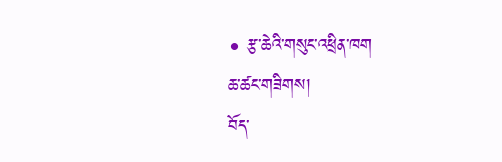• རྩ་ཆེའི་གསུང་འཕྲིན་ཁག
ཆ་ཚང་གཟིགས།
བོད་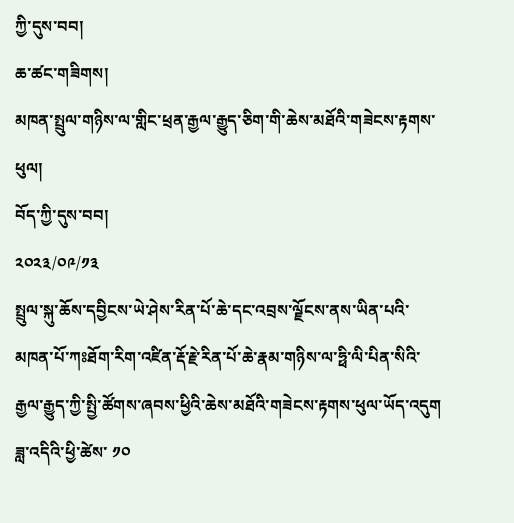ཀྱི་དུས་བབ།
ཆ་ཚང་གཟིགས།
མཁན་སྤྲུལ་གཉིས་ལ་གླིང་ཕྲན་རྒྱལ་རྒྱུད་ཅིག་གི་ཆེས་མཐོའི་གཟེངས་རྟགས་ཕུལ།
བོད་ཀྱི་དུས་བབ།
༢༠༢༣/༠༩/༡༣
སྤྲུལ་སྐུ་ཆོས་དབྱིངས་ཡེ་ཤེས་རིན་པོ་ཆེ་དང་འབྲས་ལྗོངས་ནས་ཡིན་པའི་མཁན་པོ་ཀཿཐོག་རིག་འཛིན་རྡོ་རྗེ་རིན་པོ་ཆེ་རྣམ་གཉིས་ལ་ཧྥི་ལི་པིན་སིའི་རྒྱལ་རྒྱུད་ཀྱི་སྤྱི་ཚོགས་ཞབས་ཕྱིའི་ཆེས་མཐོའི་གཟེངས་རྟགས་ཕུལ་ཡོད་འདུག
ཟླ་འདིའི་ཕྱི་ཚེས་ ༡༠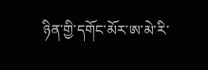ཉིན་གྱི་དགོང་མོར་ཨ་མེ་རི་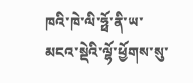ཁའི་ཁེ་ལི་ཧྥོ་ནི་ཡ་མངའ་སྡེའི་ལྷོ་ཕྱོགས་སུ་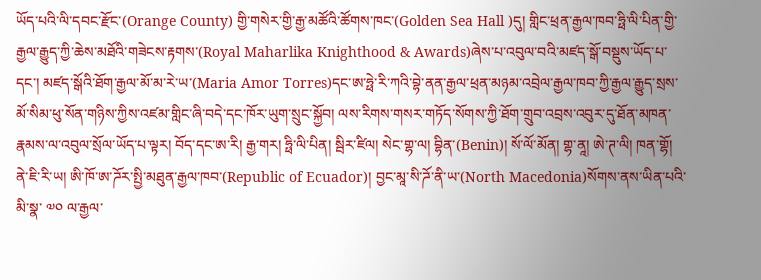ཡོད་པའི་ལི་དབང་རྫོང་(Orange County) གྱི་གསེར་གྱི་རྒྱ་མཚོའི་ཚོགས་ཁང་(Golden Sea Hall )དུ། གླིང་ཕྲན་རྒྱལ་ཁབ་ཧྥི་ལི་པིན་གྱི་རྒྱལ་རྒྱུད་ཀྱི་ཆེས་མཐོའི་གཟེངས་རྟགས་(Royal Maharlika Knighthood & Awards)ཞེས་པ་འབུལ་བའི་མཛད་སྒོ་བསྡུས་ཡོད་པ་དང་། མཛད་སྒོའི་ཐོག་རྒྱལ་མོ་མ་རེ་ཡ་(Maria Amor Torres)དང་ཨ་ཧྥེ་རི་ཀའི་བྷེ་ནན་རྒྱལ་ཕྲན་མཉམ་འབྲེལ་རྒྱལ་ཁབ་ཀྱི་རྒྱལ་རྒྱུད་སྲས་མོ་སིམ་ཕུ་སོན་གཉིས་ཀྱིས་འཛམ་གླིང་ཞི་བདེ་དང་ཁོར་ཡུག་སྲུང་སྐྱོབ། ལས་རིགས་གསར་གཏོད་སོགས་ཀྱི་ཐོག་གྲུབ་འབྲས་འབུར་དུ་ཐོན་མཁན་རྣམས་ལ་འབུལ་སྲོལ་ཡོད་པ་ལྟར། བོད་དང་ཨ་རི། རྒྱ་གར། ཧྥི་ལི་པིན། སྦིར་ཛིལ། སེང་གྷ་ལ། བྷིན་(Benin)། སོ་ལོ་མོན། གྷ་ནཱ། ཨེ་ཊ་ལི། ཁན་གྷོ། ནེ་ཇི་རི་ཡ། ཨི་ཁོ་ཨ་ཌོར་སྤྱི་མཐུན་རྒྱལ་ཁབ་(Republic of Ecuador)། བྱང་མཱ་སི་ཌོ་ནི་ཡ་(North Macedonia)སོགས་ནས་ཡིན་པའི་མི་སྣ་ ༧༠ ལ་རྒྱལ་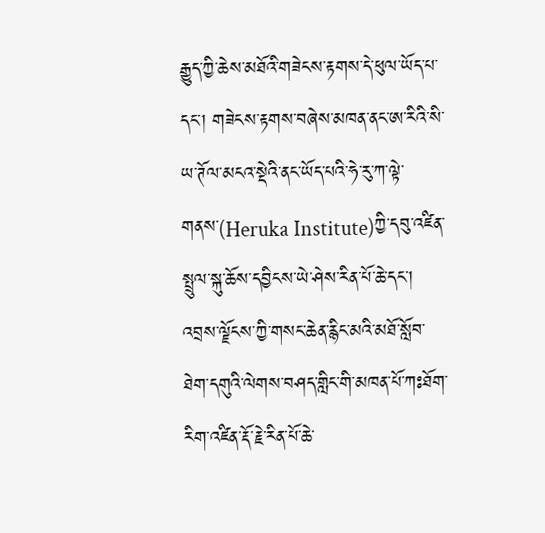རྒྱུད་ཀྱི་ཆེས་མཐོའི་གཟེངས་རྟགས་དེ་ཕུལ་ཡོད་པ་དང་། གཟེངས་རྟགས་བཞེས་མཁན་ནང་ཨ་རིའི་སི་ཡ་ཊོལ་མངའ་སྡེའི་ནང་ཡོད་པའི་ཧེ་རུ་ཀ་ལྟེ་གནས་(Heruka Institute)ཀྱི་དབུ་འཛིན་སྤྲུལ་སྐུ་ཆོས་དབྱིངས་ཡེ་ཤེས་རིན་པོ་ཆེ་དང་། འབྲས་ལྗོངས་ཀྱི་གསང་ཆེན་རྙིང་མའི་མཐོ་སློབ་ཐེག་དགུའི་ལེགས་བཤད་གླིང་གི་མཁན་པོ་ཀཿཐོག་རིག་འཛིན་རྡོ་རྗེ་རིན་པོ་ཆེ་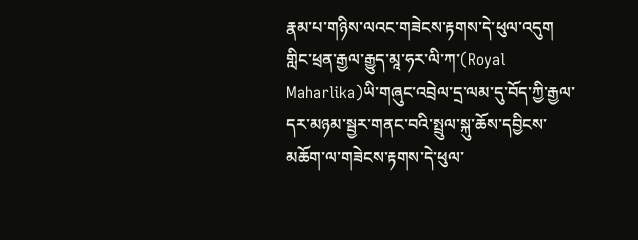རྣམ་པ་གཉིས་ལའང་གཟེངས་རྟགས་དེ་ཕུལ་འདུག
གླིང་ཕྲན་རྒྱལ་རྒྱུད་མཱ་ཧར་ལི་ཀ་(Royal Maharlika)ཡི་གཞུང་འབྲེལ་དྲ་ལམ་དུ་བོད་ཀྱི་རྒྱལ་དར་མཉམ་སྦྱར་གནང་བའི་སྤྲུལ་སྐུ་ཆོས་དབྱིངས་མཆོག་ལ་གཟེངས་རྟགས་དེ་ཕུལ་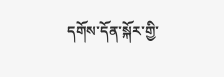དགོས་དོན་སྐོར་གྱི་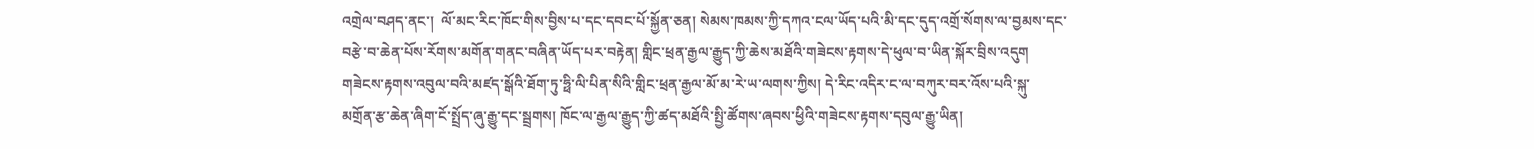འགྲེལ་བཤད་ནང་།  ལོ་མང་རིང་ཁོང་གིས་བྱིས་པ་དང་དབང་པོ་སྐྱོན་ཅན། སེམས་ཁམས་ཀྱི་དཀའ་ངལ་ཡོད་པའི་མི་དང་དུད་འགྲོ་སོགས་ལ་བྱམས་དང་བརྩེ་བ་ཆེན་པོས་རོགས་མགོན་གནང་བཞིན་ཡོད་པར་བརྟེན། གླིང་ཕྲན་རྒྱལ་རྒྱུད་ཀྱི་ཆེས་མཐོའི་གཟེངས་རྟགས་དེ་ཕུལ་བ་ཡིན་སྐོར་བྲིས་འདུག
གཟེངས་རྟགས་འབུལ་བའི་མཛད་སྒོའི་ཐོག་ཏུ་ཧྥི་ལི་པིན་སིའི་གླིང་ཕྲན་རྒྱལ་མོ་མ་རེ་ཡ་ལགས་ཀྱིས། དེ་རིང་འདིར་ང་ལ་བཀུར་བར་འོས་པའི་སྐུ་མགྲོན་རྩ་ཆེན་ཞིག་ངོ་སྤྲོད་ཞུ་རྒྱུ་དང་སྦྲགས། ཁོང་ལ་རྒྱལ་རྒྱུད་ཀྱི་ཚད་མཐོའི་སྤྱི་ཚོགས་ཞབས་ཕྱིའི་གཟེངས་རྟགས་དབུལ་རྒྱུ་ཡིན།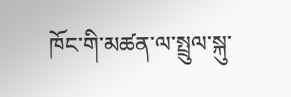ཁོང་གི་མཚན་ལ་སྤྲུལ་སྐུ་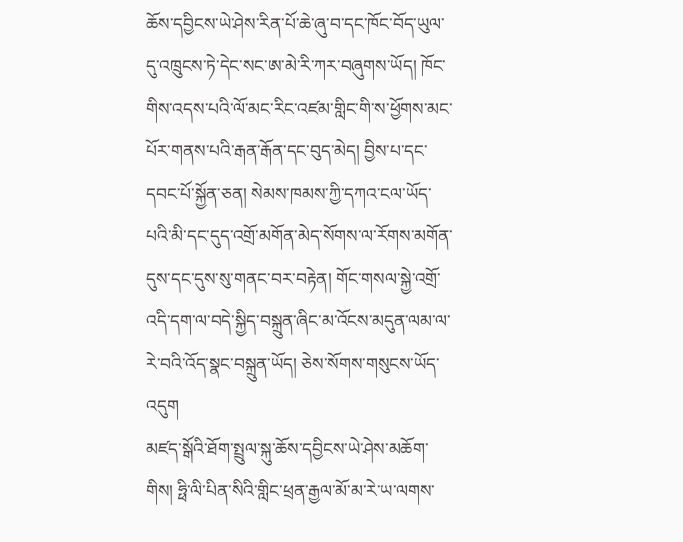ཆོས་དབྱིངས་ཡེ་ཤེས་རིན་པོ་ཆེ་ཞུ་བ་དང་ཁོང་བོད་ཡུལ་དུ་འཁྲུངས་ཏེ་དེང་སང་ཨ་མེ་རི་ཀར་བཞུགས་ཡོད། ཁོང་གིས་འདས་པའི་ལོ་མང་རིང་འཛམ་གླིང་གི་ས་ཕྱོགས་མང་པོར་གནས་པའི་རྒན་རྒོན་དང་བུད་མེད། བྱིས་པ་དང་དབང་པོ་སྐྱོན་ཅན། སེམས་ཁམས་ཀྱི་དཀའ་ངལ་ཡོད་པའི་མི་དང་དུད་འགྲོ་མགོན་མེད་སོགས་ལ་རོགས་མགོན་དུས་དང་དུས་སུ་གནང་བར་བརྟེན། གོང་གསལ་སྐྱེ་འགྲོ་འདི་དག་ལ་བདེ་སྐྱིད་བསྐྲུན་ཞིང་མ་འོངས་མདུན་ལམ་ལ་རེ་བའི་འོད་སྣང་བསྐྲུན་ཡོད། ཅེས་སོགས་གསུངས་ཡོད་འདུག
མཛད་སྒོའི་ཐོག་སྤྲུལ་སྐུ་ཆོས་དབྱིངས་ཡེ་ཤེས་མཆོག་གིས། ཧྥི་ལི་པིན་སིའི་གླིང་ཕྲན་རྒྱལ་མོ་མ་རེ་ཡ་ལགས་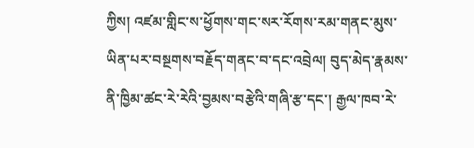ཀྱིས། འཛམ་གླིང་ས་ཕྱོགས་གང་སར་རོགས་རམ་གནང་མུས་ཡིན་པར་བསྔགས་བརྗོད་གནང་བ་དང་འབྲེལ། བུད་མེད་རྣམས་ནི་ཁྱིམ་ཚང་རེ་རེའི་བྱམས་བརྩེའི་གཞི་རྩ་དང་། རྒྱལ་ཁབ་རེ་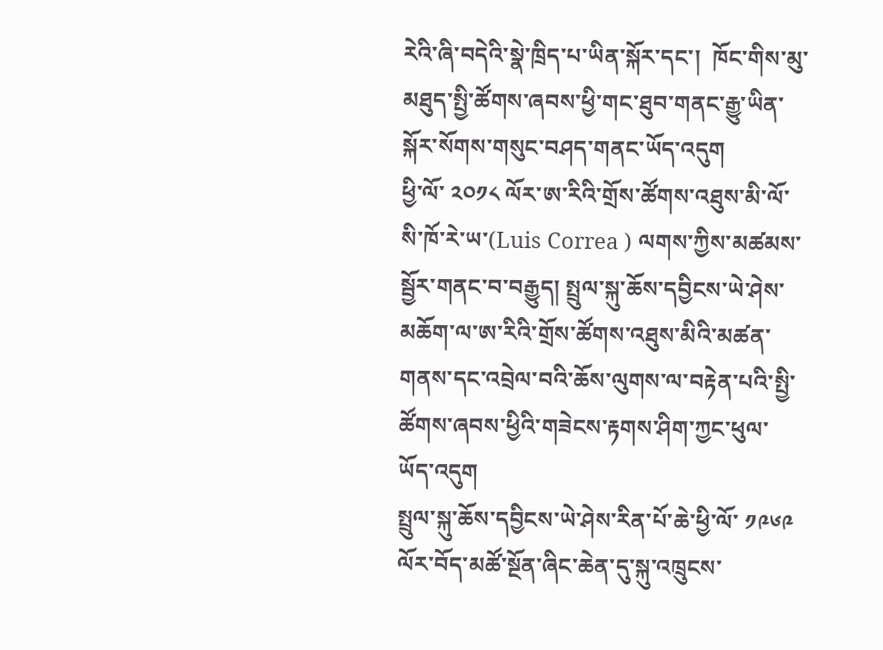རེའི་ཞི་བདེའི་སྣེ་ཁྲིད་པ་ཡིན་སྐོར་དང་།  ཁོང་གིས་མུ་མཐུད་སྤྱི་ཚོགས་ཞབས་ཕྱི་གང་ཐུབ་གནང་རྒྱུ་ཡིན་སྐོར་སོགས་གསུང་བཤད་གནང་ཡོད་འདུག
ཕྱི་ལོ་ ༢༠༡༨ ལོར་ཨ་རིའི་གྲོས་ཚོགས་འཐུས་མི་ལོ་སི་ཁོ་རེ་ཡ་(Luis Correa ) ལགས་ཀྱིས་མཚམས་སྦྱོར་གནང་བ་བརྒྱུད། སྤྲུལ་སྐུ་ཆོས་དབྱིངས་ཡེ་ཤེས་མཆོག་ལ་ཨ་རིའི་གྲོས་ཚོགས་འཐུས་མིའི་མཚན་གནས་དང་འབྲེལ་བའི་ཆོས་ལུགས་ལ་བརྟེན་པའི་སྤྱི་ཚོགས་ཞབས་ཕྱིའི་གཟེངས་རྟགས་ཤིག་ཀྱང་ཕུལ་ཡོད་འདུག
སྤྲུལ་སྐུ་ཆོས་དབྱིངས་ཡེ་ཤེས་རིན་པོ་ཆེ་ཕྱི་ལོ་ ༡༩༦༩ ལོར་བོད་མཚོ་སྔོན་ཞིང་ཆེན་དུ་སྐུ་འཁྲུངས་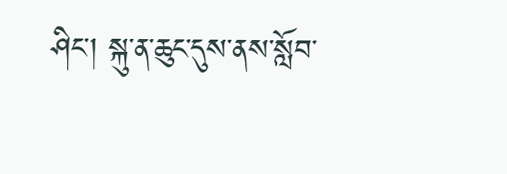ཤིང་། སྐུ་ན་ཆུང་དུས་ནས་སློབ་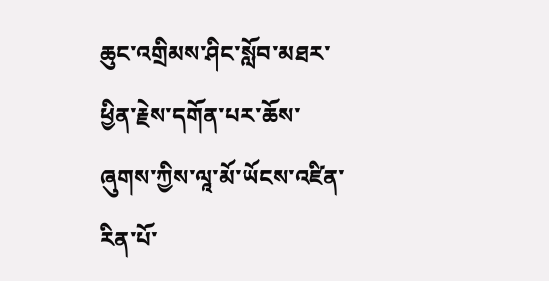ཆུང་འགྲིམས་ཤིང་སློབ་མཐར་ཕྱིན་རྗེས་དགོན་པར་ཆོས་ཞུགས་ཀྱིས་ལཱ་མོ་ཡོངས་འཛིན་རིན་པོ་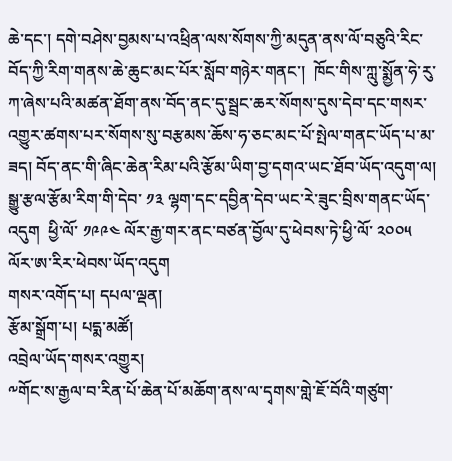ཆེ་དང་། དགེ་བཤེས་བྱམས་པ་འཕྲིན་ལས་སོགས་ཀྱི་མདུན་ནས་ལོ་བཅུའི་རིང་བོད་ཀྱི་རིག་གནས་ཆེ་ཆུང་མང་པོར་སློབ་གཉེར་གནང་།  ཁོང་གིས་ཀླུ་སྨྱོན་ཧེ་རུ་ཀ་ཞེས་པའི་མཚན་ཐོག་ནས་བོད་ནང་དུ་སྦྲང་ཆར་སོགས་དུས་དེབ་དང་གསར་འགྱུར་ཚགས་པར་སོགས་སུ་བརྩམས་ཆོས་ཧ་ཅང་མང་པོ་སྤེལ་གནང་ཡོད་པ་མ་ཟད། བོད་ནང་གི་ཞིང་ཆེན་རིམ་པའི་རྩོམ་ཡིག་བྱ་དགའ་ཡང་ཐོབ་ཡོད་འདུག་ལ། སྒྱུ་རྩལ་རྩོམ་རིག་གི་དེབ་ ༡༣ ལྷག་དང་དབྱིན་དེབ་ཡང་རེ་ཟུང་བྲིས་གནང་ཡོད་འདུག  ཕྱི་ལོ་ ༡༩༩༤ ལོར་རྒྱ་གར་ནང་བཙན་བྱོལ་དུ་ཕེབས་ཏེ་ཕྱི་ལོ་ ༢༠༠༥ ལོར་ཨ་རིར་ཕེབས་ཡོད་འདུག
གསར་འགོད་པ། དཔལ་ལྡན།
རྩོམ་སྒྲོག་པ། པདྨ་མཚོ།
འབྲེལ་ཡོད་གསར་འགྱུར།
༸གོང་ས་རྒྱལ་བ་རིན་པོ་ཆེན་པོ་མཆོག་ནས་ལ་དྭགས་གླེ་ཇོ་བོའི་གཙུག་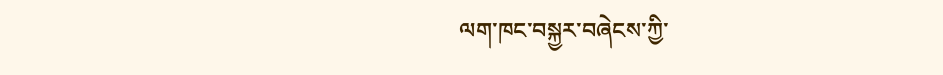ལག་ཁང་བསྐྱར་བཞེངས་ཀྱི་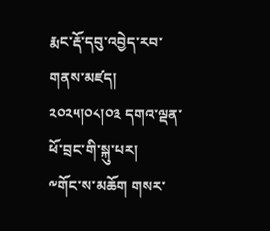རྨང་རྡོ་དབུ་འབྱེད་རབ་གནས་མཛད། ༢༠༢༥།༠༨།༠༣ དགའ་ལྡན་ཕོ་བྲང་གི་སྐུ་པར།
༸གོང་ས་མཆོག གསར་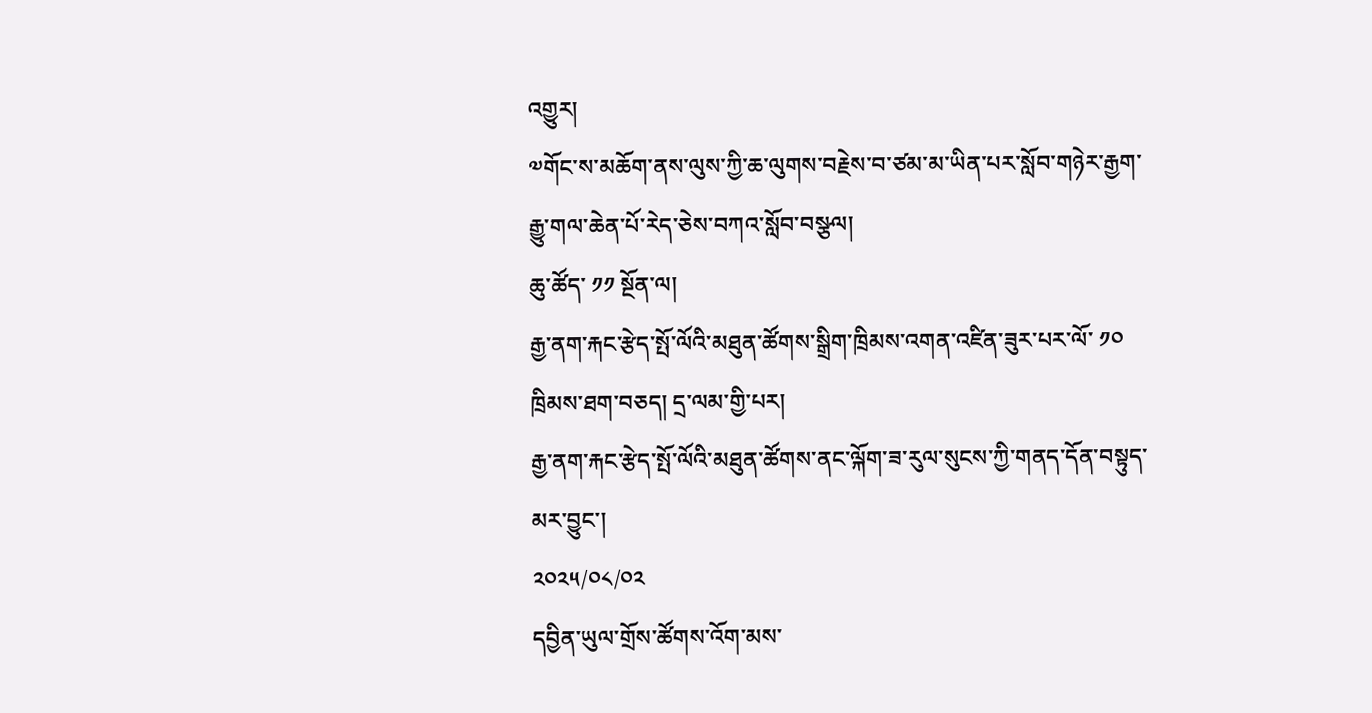འགྱུར།
༧གོང་ས་མཆོག་ནས་ལུས་ཀྱི་ཆ་ལུགས་བརྗེས་བ་ཙམ་མ་ཡིན་པར་སློབ་གཉེར་རྒྱག་རྒྱུ་གལ་ཆེན་པོ་རེད་ཅེས་བཀའ་སློབ་བསྩལ།
ཆུ་ཚོད་ ༡༡ སྔོན་ལ།
རྒྱ་ནག་རྐང་རྩེད་སྤོ་ལོའི་མཐུན་ཚོགས་སྒྲིག་ཁྲིམས་འགན་འཛིན་ཟུར་པར་ལོ་ ༡༠ ཁྲིམས་ཐག་བཅད། དྲ་ལམ་གྱི་པར།
རྒྱ་ནག་རྐང་རྩེད་སྤོ་ལོའི་མཐུན་ཚོགས་ནང་ལྐོག་ཟ་རུལ་སུངས་ཀྱི་གནད་དོན་བསྟུད་མར་བྱུང་།
༢༠༢༥/༠༨/༠༢
དབྱིན་ཡུལ་གྲོས་ཚོགས་འོག་མས་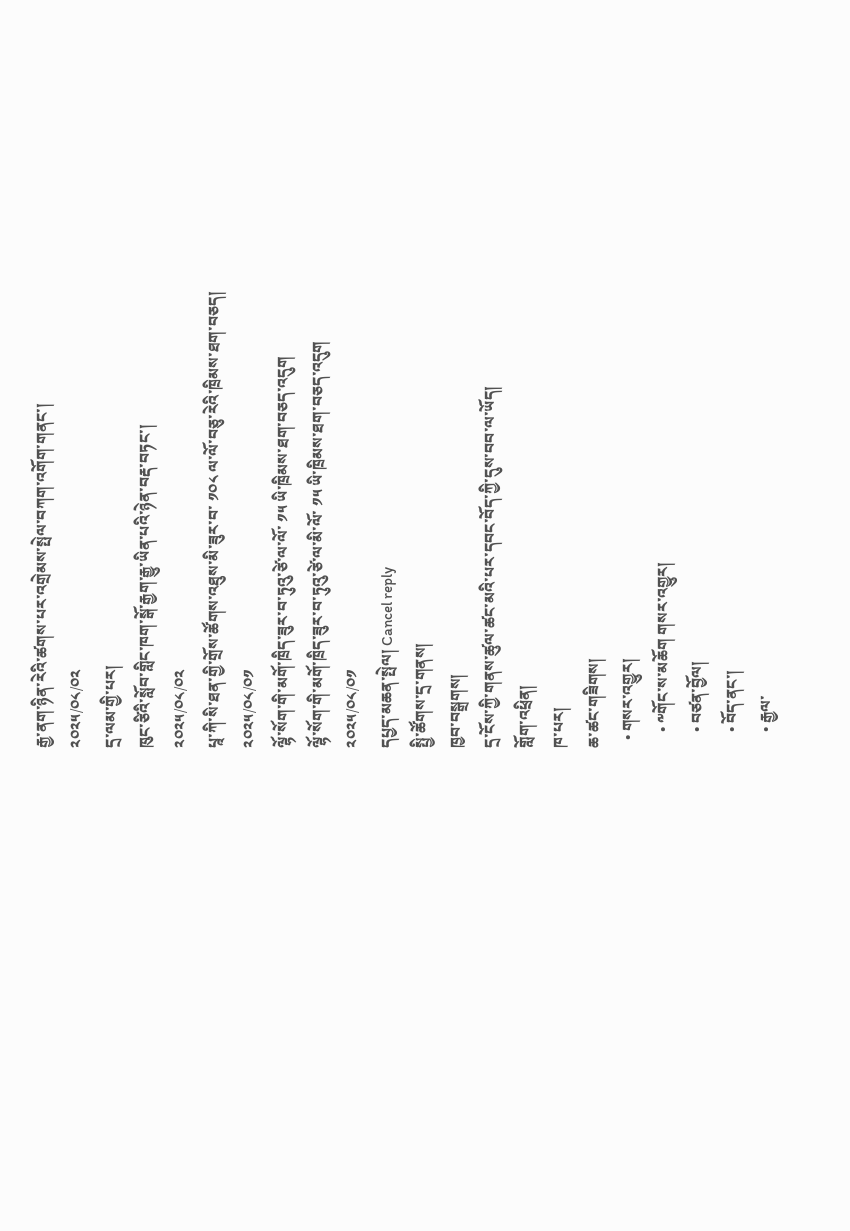རྒྱ་ནག་ཉིན་རེའི་ཚགས་པར་འགྲེམས་སྤེལ་བཀག་འགོག་གནང་།
༢༠༢༥/༠༨/༠༢
དྲ་ལམ་གྱི་པར།
ཁུང་ཙིའི་སློབ་གླིང་ཁག་སྒོ་རྒྱག་རྒྱུ་ཡིན་པའི་ཉེན་བརྡ་བཏང་།
༢༠༢༥/༠༨/༠༢
པཱ་ཀི་སི་ཐན་གྱི་གྲོས་ཚོགས་འཐུས་མི་ཟུར་བ་ ༡༠༨ ལ་ལོ་བཅུ་རེའི་ཁྲིམས་ཐག་བཅད།
༢༠༢༥/༠༨/༠༡
ལྷོ་སོག་གི་མགོ་ཁྲིད་ཟུར་བ་ཏུའུ་ཙེ་ལ་ལོ་ ༡༥ ཡི་ཁྲིམས་ཐག་བཅད་འདུག
ལྷོ་སོག་གི་མགོ་ཁྲིད་ཟུར་བ་ཏུའུ་ཙེ་ལ་མི་ལོ་ ༡༥ ཡི་ཁྲིམས་ཐག་བཅད་འདུག
༢༠༢༥/༠༨/༠༡
དཔྱད་མཆན་སྤེལ། Cancel reply
སྤྱི་ཚོགས་དྲ་གནས།
ཁྱབ་བསྒྲགས།
དྲ་ངོས་ཀྱི་གནས་ཚུལ་ཚང་མའི་པར་དབང་བོད་ཀྱི་དུས་བབ་ལ་ཡོད།
གློག་འཕྲིན།
ཁ་པར།
ཆ་ཚང་གཟིགས།
  • གསར་འགྱུར།
    • ༸གོང་ས་མཆོག གསར་འགྱུར།
    • བཙན་བྱོལ།
    • བོད་ནང་།
    • རྒྱལ་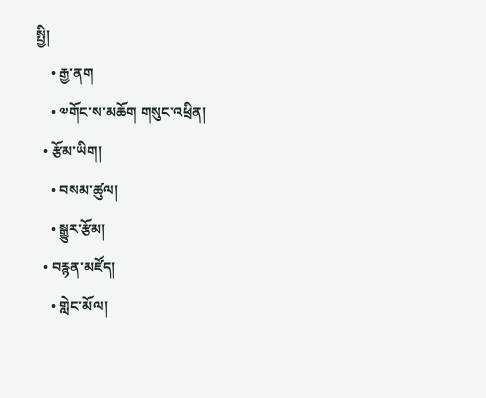སྤྱི།
    • རྒྱ་ནག
    • ༧གོང་ས་མཆོག གསུང་འཕྲིན།
  • རྩོམ་ཡིག།
    • བསམ་ཚུལ།
    • སྒྱུར་རྩོམ།
  • བརྙན་མཛོད།
    • གླེང་མོལ།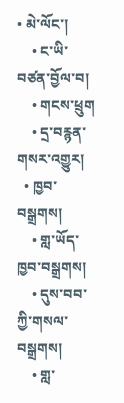• མེ་ལོང་།
    • ང་ཡི་བཙན་བྱོལ་བ།
    • གངས་ཕྲུག
    • དྲ་བརྙན་གསར་འགྱུར།
  • ཁྱབ་བསྒྲགས།
    • གླ་ཡོད་ཁྱབ་བསྒྲགས།
    • དུས་བབ་ཀྱི་གསལ་བསྒྲགས།
    • གླ་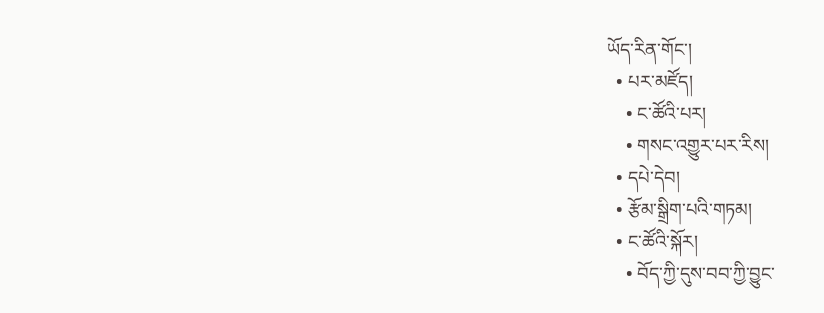ཡོད་རིན་གོང་།
  • པར་མཛོད།
    • ང་ཚོའི་པར།
    • གསང་འགྱུར་པར་རིས།
  • དཔེ་དེབ།
  • རྩོམ་སྒྲིག་པའི་གཏམ།
  • ང་ཚོའི་སྐོར།
    • བོད་ཀྱི་དུས་བབ་ཀྱི་བྱུང་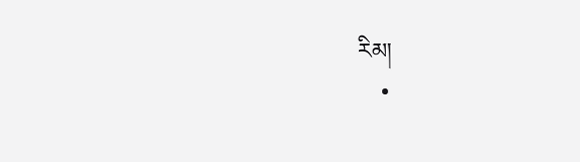རིམ།
    •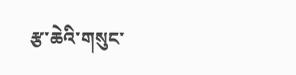རྩ་ཆེའི་གསུང་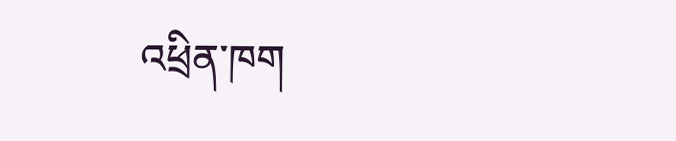འཕྲིན་ཁག